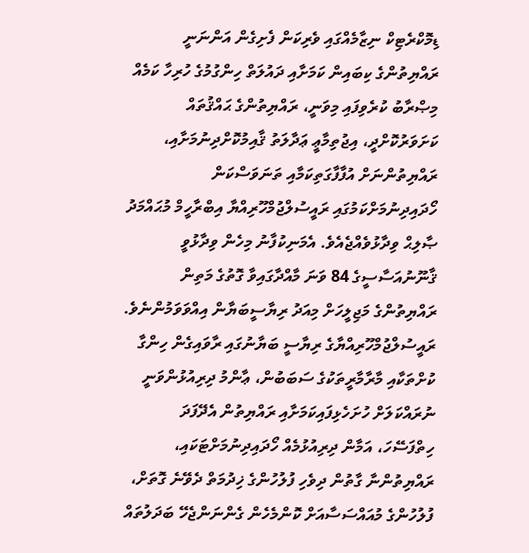ޑިމޮކްރެޓިކް ނިޒާމެއްގައި ވެރިކަން ފެށިގެން އަންނަނީ ރައްޔިތުންގެ ކިބައިން ކަމަށާއި ދައުލަތް ހިންގުމުގެ ހުރިހާ ކަމެއް މިޞްރާބު ކުރެވިފައި މިވަނީ، ރައްޔިތުންގެ ޙައްޤުތައް ކަށަވަރުކޮށްދީ، އިޖުތިމާޢީ ޢަދާލަތު ޤާއިމުކޮށްދިނުމަށާއި، ރައްޔިތުންނަށް އުފާފާގަތިކަމާއި ތަނަވަސްކަން ހޯދައިދިނުމަށްކަމުގައި ރައީސުލްޖުމްހޫރިއްޔާ އިބްރާހީމް މުޙައްމަދު ޞާލިޙް ވިދާޅުވެއްޖެއެވެ. އެމަނިކުފާނު މިހެން ވިދާޅުވީ ޤާނޫނުއަސާސީގެ 84 ވަނަ މާއްދާގައިވާ ގޮތުގެ މަތިން ރައްޔިތުންގެ މަޖިލީހަށް މިއަދު ރިޔާސީބަޔާން އިއްވަވަމުންނެވެ.
ރައީސުލްޖުމްހޫރިއްޔާގެ ރިޔާސީ ބަޔާނުގައި ރާވައިގެން ހިންގާ ކުށްތަކާއި މާރާމާރީތަކުގެ ސަބަބުން، ޢާންމު ދިރިއުޅުންވަނީ ނުރައްކަލަށް ހުށަހެޅިފައިކަމަށާއި ރައްޔިތުން އެދޭފަދަ ހިތްފަސޭހަ، އަމާން ދިރިއުޅުމެއް ހޯދައިދިނުމަށްޓަކައި، ރައްޔިތުންނާ ގާތުން ދިވެހި ފުލުހުންގެ ޚިދުމަތް ދެވޭނެ ގޮތަށް، ފުލުހުންގެ މުއައްސަސާއަށް ކޮންމެހެން ގެންނަންޖެހޭ ބަދަލުތައް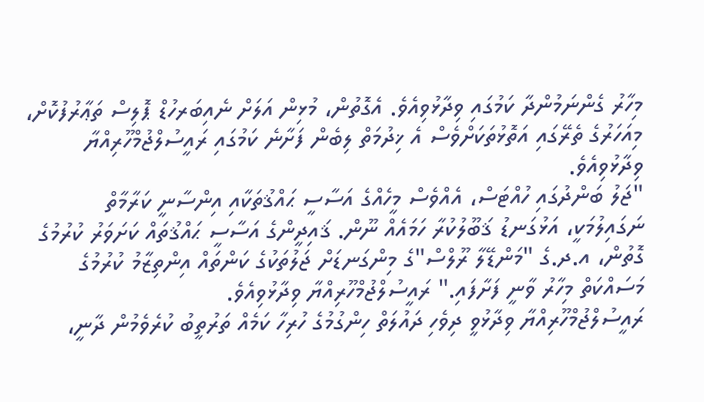މިހާރު ގެންނަމުންދާ ކަމުގައި ވިދާޅުވިއެވެ. އެގޮތުން، މުޅިން އަލަށް ނެއިބަރހުޑް ޕޮލިސް ތަޢާރުފުކޮށް، މިއަހަރުގެ ތެރޭގައި އަތޮޅުތަކަށްވެސް އެ ޚިދުމަތް ލިބެން ފަށާނެ ކަމުގައި ރައީސުލްޖުމްހޫރިއްޔާ ވިދާޅުވިއެވެ.
"ޖަލު ބަންދުގައި ހުއްޓަސް، އެއްވެސް މީހެއްގެ އަސާސީ ޙައްޤުތަކާއި އިންސާނީ ކަރާމާތް ނަގައިލުމަކީ، އަޅުގަނޑު ޤަބޫލުކުރާ ހަމައެއް ނޫން. ޤައިދީންގެ އަސާސީ ޙައްޤުތައް ކަށަވަރު ކުރުމުގެ ގޮތުން، އ.ދ.ގެ "މަންޑޭލާ ރޫލްސް"ގެ މިންގަނޑަށް ޖަލުތަކުގެ ކަންތައް އިންތިޒާމު ކުރުމުގެ މަސައްކަތް މިހާރު ވާނީ ފަށާފައި." ރައީސުލްޖުމްހޫރިއްޔާ ވިދާޅުވިއެވެ.
ރައީސުލްޖުމްހޫރިއްޔާ ވިދާޅުވީ ދިވެހި ދައުލަތް ހިންގުމުގެ ހުރިހާ ކަމެއް ތަރުތީބު ކުރެވެމުން ދާނީ،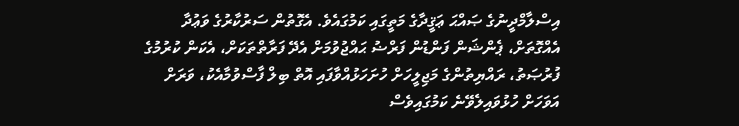އިސްލާމްދީނުގެ ޞައްޙަ ޢަޤީދާގެ މަތީގައި ކަމުގައެވެ. އެގޮތުން ސަރުކާރުގެ ވަޢުދާ އެއްގޮތަށް، ޕެންޝަން ފަންޑުން ފަރްޟު ޙައްޖުވުމަށް އެދޭ ފަރާތްތަކަށް، އެކަން ކުރުމުގެ ފުރުޞަތު، ރައްޔިތުންގެ މަޖިލީހަށް ހުށަހަޅުއްވާފައި އޮތް ބިލް ފާސްވުމާއެކު، ވަރަށް އަވަހަށް ހުޅުވައިލެވޭނެ ކަމުގައިވެސް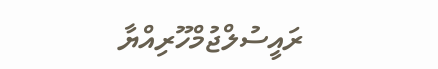ރައީސުލްޖުމްހޫރިއްޔާ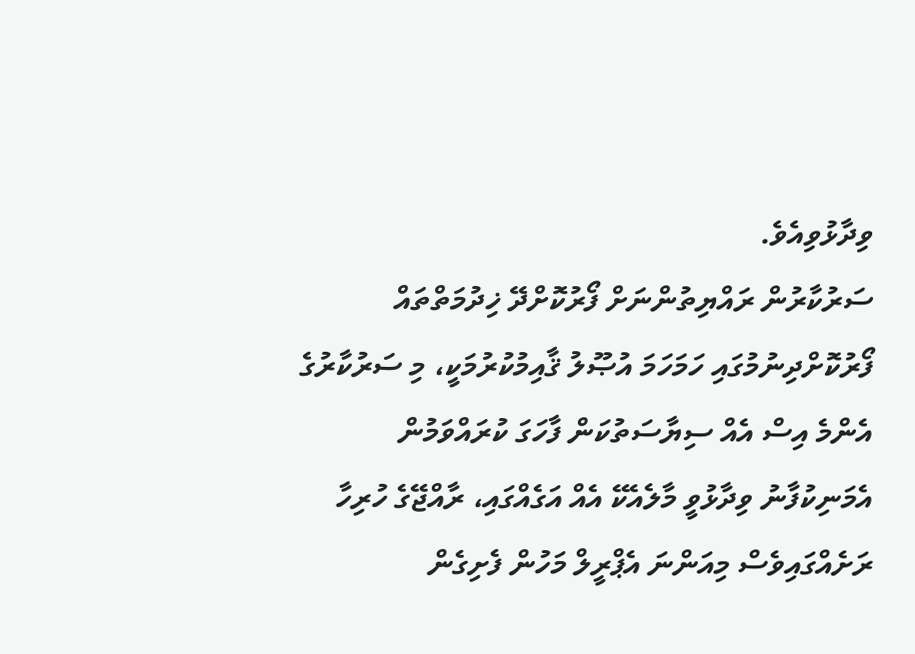ވިދާޅުވިއެވެ.
ސަރުކާރުން ރައްޔިތުންނަށް ފޯރުކޮށްދޭ ޚިދުމަތްތައް ފޯރުކޮށްދިނުމުގައި ހަމަހަމަ އުޞޫލު ޤާއިމުކުރުމަކީ، މި ސަރުކާރުގެ އެންމެ އިސް އެއް ސިޔާސަތުކަން ފާހަގަ ކުރައްވަމުން އެމަނިކުފާނު ވިދާޅުވީ މާލެއެކޭ އެއް އަގެއްގައި، ރާއްޖޭގެ ހުރިހާ ރަށެއްގައިވެސް މިއަންނަ އެޕްރީލް މަހުން ފެށިގެން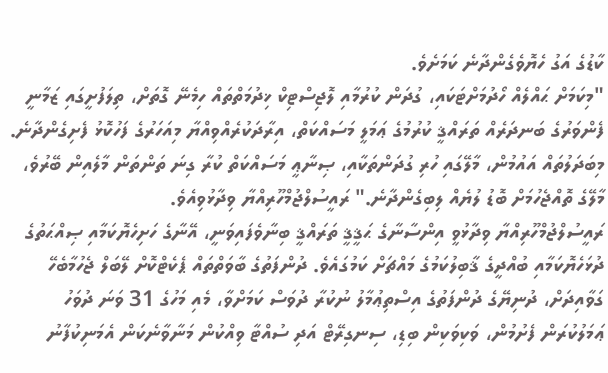ކާޑުގެ އަގު ހެޔޮވެގެންދާނެ ކަމަށެވެ.
"މިކަމަށް ޙައްލެއް ހޯދުމަށްޓަކައި، ގުދަން ކުރުމާއި ލޮޖިސްޓިކް ޚިދުމަތްތައް ހިމެނޭ ގޮތަށް، ތިލަފުށީގައި ޒަމާނީ ފެންވަރުގެ ބަނދަރެއް ތަރައްޤީ ކުރުމުގެ ޢަމަލީ މަސައްކަތް، އިރާދަކުރެއްވިއްޔާ މިއަހަރުގެ ފަހުކޮޅު ފެށިގެންދާނެ. މިބަދަލުތައް އައުމުން، މާލޭގައި ހުރި ގުދަންތަކާއި، ޞިނާޢީ މަސައްކަތް ކުރާ ގިނަ ތަންތަން މާލެއިން ބޭރުވެ، މާލޭގެ ތޮއްޖެހުމަށް ބޮޑު ލުޔެއް ލިބިގެންދާނެ." ރައީސުލްޖުމްހޫރިއްޔާ ވިދާޅުވިއެވެ.
ރައީސުލްޖުމްހޫރިއްޔާ ވިދާޅުވީ އިންސާނާގެ ޙަޤީޤީ ތަރައްޤީ ބިނާވެފައިވަނީ، އޭނާގެ ހަށިހެޔޮކަމާއި ޞިއްޙަތުގެ ދުޅަހެޔޮކަމާއި ބުއްދީގެ ޤާބިލުކަމުގެ މައްޗަށް ކަމުގައެވެ. ދުންފަތުގެ ބާވަތްތައް ޕެކެޓްކޮށް ލޭބަލް ޖެހުމާބެހޭ ގަވާއިދަށް، ދުނިޔޭގެ ދުންފަތުގެ އިސްތިޢުމާލު ނުކުރާ ދުވަސް ކަމަށްވާ، މެއި މަހުގެ 31 ވަނަ ދުވަހު ޢަމަލުކުރަން ފެށުމުން، ވަކިވަކިން ބިޑި، ސިނގިރޭޓް އަދި ސުއްޓާ ވިއްކުން މަނާވާނެކަން އެމަނިކުފާނު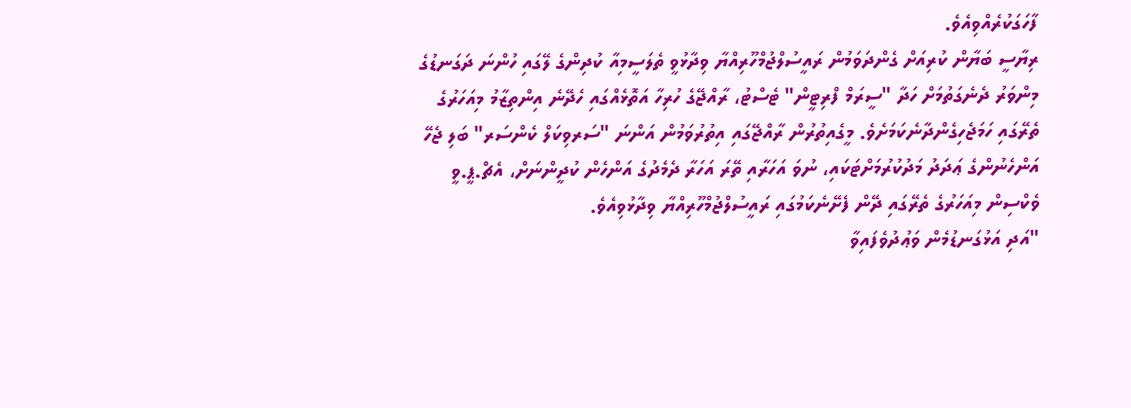ފާހަގަކުރެއްވިއެވެ.
ރިޔާސީ ބަޔާން ކުރިއަށް ގެންދަވަމުން ރައީސުލްޖުމްހޫރިއްޔާ ވިދާޅުވީ ތެލަސީމިއާ ކުދިންގެ ލޭގައި ހުންނަ ދަގަނޑުގެ މިންވަރު ދެނެގަތުމަށް ހަދާ "ސީރަމް ފްރިޓީން" ޓެސްޓު، ރާއްޖޭގެ ހުރިހާ އަތޮޅެއްގައި ހެދޭނެ އިންތިޒާމު މިއަހަރުގެ ތެރޭގައި ހަމަޖެހިގެންދާނެކަމަށެވެ. މީގެއިތުރުން ރާއްޖޭގައި އިތުރުވަމުން އަންނަ "ސަރވިކަލް ކެންސަރ" ބަލި ޖެހޭ އަންހެނުންގެ ޢަދަދު މަދުކުރުމަށްޓަކައި، ނުވަ އަހަރާއި ތޭރަ އަހަރާ ދެމެދުގެ އަންހެން ކުދީންނަށް، އެޗް.ޕީ.ވީ ވެކްސިން މިއަހަރުގެ ތެރޭގައި ދޭން ފެށޭނެކަމުގައި ރައީސުލްޖުމްހޫރިއްޔާ ވިދާޅުވިއެވެ.
"އަދި އަޅުގަނޑުމެން ވަޢުދުވެފައިވާ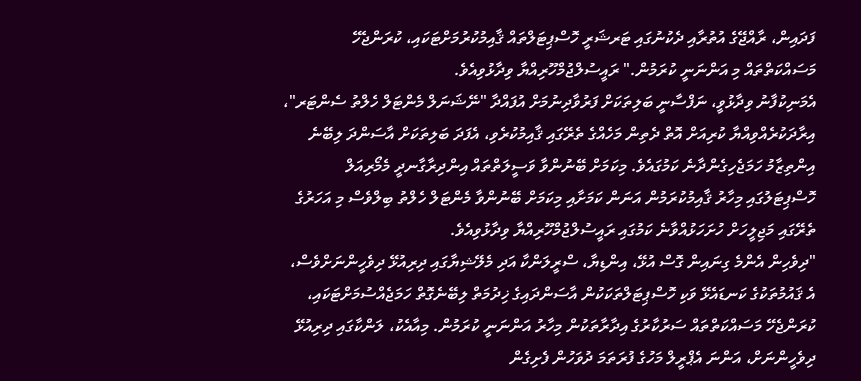ފަދައިން، ރާއްޖޭގެ އުތުރާއި ދެކުނުގައި ޓަރޝަރީ ހޮސްޕިޓަލްތައް ޤާއިމުކުރުމަށްޓަކައި، ކުރަންޖެހޭ މަސައްކަތްތައް މި އަންނަނީ ކުރަމުން." ރައީސުލްޖުމްހޫރިއްޔާ ވިދާޅުވިއެވެ.
އެމަނިކުފާނު ވިދާޅުވީ، ނަފްސާނީ ބަލިތަކަށް ފަރުވާދިނުމަށް އުފައްދާ "ނޭޝަނަލް މެންޓަލް ހެލްތު ސެންޓަރ"، އިރާދަކުރެއްވިއްޔާ ކުރިއަށް އޮތް ދެތިން މަހެއްގެ ތެރޭގައި ޤާއިމުކުރެވި، އެފަދަ ބަލިތަކަށް އާސަންދަ ލިބޭނެ އިންތިޒާމު ހަމަޖެހިގެންދާނެ ކަމުގައެވެ. މިކަމަށް ބޭނުންވާ ވަސީލަތްތައް އިންދިރާގާނދީ މެމޯރިއަލް ހޮސްޕިޓަލުގައި މިހާރު ޤާއިމުކުރަމުން އަނަން ކަމަށާއި މިކަމަށް ބޭނުންވާ މެންޓަލް ހެލްތު ބިލްވެސް މި އަހަރުގެ ތެރޭގައި މަޖިލީހަށް ހުށަހަޅުއްވާނެ ކަމުގައި ރައީސުލްޖުމްހޫރިއްޔާ ވިދާޅުވިއެވެ.
"ދިވެހިން އެންމެ ގިނައިން ގޮސް އުޅޭ، އިންޑިޔާ، ސްރީލަންކާ އަދި މެލޭޝިޔާގައި ދިރިއުޅޭ ދިވެހީންނަށްވެސް، އެ ޤައުމުތަކުގެ ކަނޑައެޅޭ ވަކި ހޮސްޕިޓަލްތަކަކުން އާސަންދައިގެ ޚިދުމަތް ލިބޭނެގޮތް ހަމަޖެއްސުމަށްޓަކައި، ކުރަންޖެހޭ މަސައްކަތްތައް ސަރުކާރުގެ އިދާރާތަކުން މިހާރު އަންނަނީ ކުރަމުން. މިއާއެކު، ލަންކާގައި ދިރިއުޅޭ ދިވެހީންނަށް، އަންނަ އެޕްރީލް މަހުގެ ފުރަތަމަ ދުވަހުން ފެށިގެން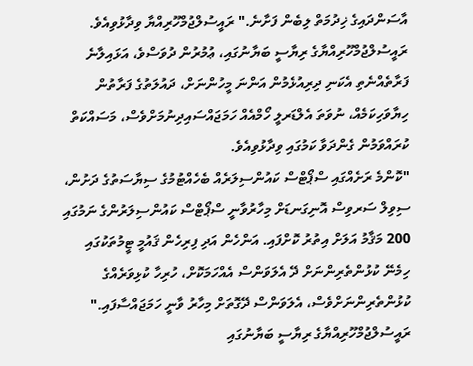އާސަންދައިގެ ޚިދުމަތް ލިބެން ފަށާނެ." ރައީސުލްޖުމްހޫރިއްޔާ ވިދާޅުވިއެވެ.
ރައީސުލްޖުމްހޫރިއްޔާގެ ރިޔާސީ ބަޔާނުގައި، ޢުމުރުން ދުވަސްވެ، އަޅައިލާނެ ފަރާތެއްނެތި އެކަނި ދިރިއުޅެމުން އަންނަ މީހުންނަށް، ދައުލަތުގެ ފަރާތުން ހިޔާވަހިކަމެއް، ނުވަތަ އެލްޑަރލީ ހޯމްއެއް ހަމަޖައްސައިދިނުމަށްވެސް، މަސައްކަތް ކުރައްވަމުން ގެންދަވާ ކަމުގައި ވިދާޅުވިއެވެ.
"ކޮންމެ ރަށެއްގައި ސްޕޯޓްސް ކައުންސިލަރެއް ބެހެއްޓުމުގެ ސިޔާސަތުގެ ދަށުން، ސިވިލް ސަރވިސް އޮނިގަނޑަށް މިހާރުވާނީ ސްޕޯޓްސް ކައުންސިލަރުންގެ ނަމުގައި 200 މަޤާމު އަލަށް އިތުރު ކޮށްފައި. އަންހެން އަދި ފިރިހެން ޤައުމީ ޓީމުތަކުގައި ހިމެނޭ ކުޅުންތެރިންނަށް ދޭ އެލަވަންސް އެއްހަމަކޮށް، ހުރިހާ ކުޅިވަރެއްގެ ކުޅުންތެރިންނަށްވެސް، އެލަވަންސް ދޭގޮތަށް މިހާރު ވާނީ ހަމަޖައްސާފައި." ރައީސުލްޖުމްހޫރިއްޔާގެ ރިޔާސީ ބަޔާނުގައި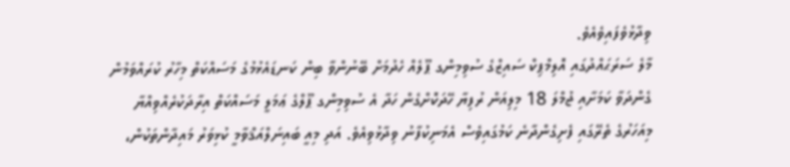ވިދާޅުވެފައިވެއެވެ.
މާލެ ސަރަޙައްދުގައި އޮލިމްޕިކް ސައިޒްގެ ސުވިމިންގ ޕޫލެއް ހެދުމަށް ބޭނުންވާ ބިން ކަނޑައެޅުމުގެ މަސައްކަތް މިހާރު ކުރައްވަމުން ގެންދަވާ ކަމަށާއި ޖުމްލަ 18 މިލިއަން ރުފިޔާ ހޭދަކޮށްގެން ހަދާ އެ ސުވިމިންގ ޕޫލްގެ ޢަމަލީ މަސައްކަތް އިރާދަކުރެއްވިއްޔާ މިއަހަރުގެ ތެރޭގައި ފެށިގެންދާނެ ކަމުގައިވެސް އެމަނިކުފާނު ވިދާޅުވިއެވެ. އަދި މިއީ ބައިނަލްއަޤްވާމީ ކުޅިވަރު މައިދާންތަކުން،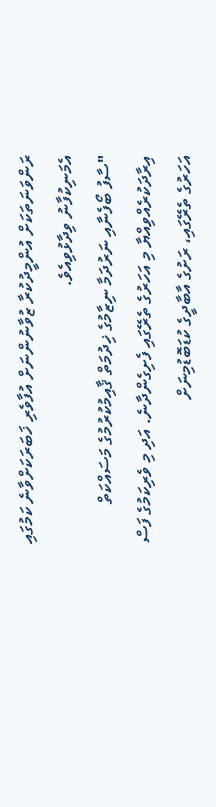ރަންވަނަތަކަށް އުންމީދުކުރާ ޒުވާނުންނަށް އުފާވެރި ޚަބަރަކަށްވާނެ ކަމުގައި އެމަނިކުފާނު ވިދާޅުވިއެވެ.
"ސާފު ބޯފެނާއި ނަރުދަމާ ނިޒާމުގެ ޚިދުމަތް ޤާއިމުކުރުމުގެ މަސައްކަތް އިރާދަކުރެއްވިއްޔާ މި އަހަރުގެ ތެރޭގައި ފެށިގެންދާނެ. އަދި މި ވެރިކަމުގެ ފަސް އަހަރުގެ ތެރޭގައި، ރަށުގެ އާބާދީގެ ކުޑަބޮޑުމިނަށް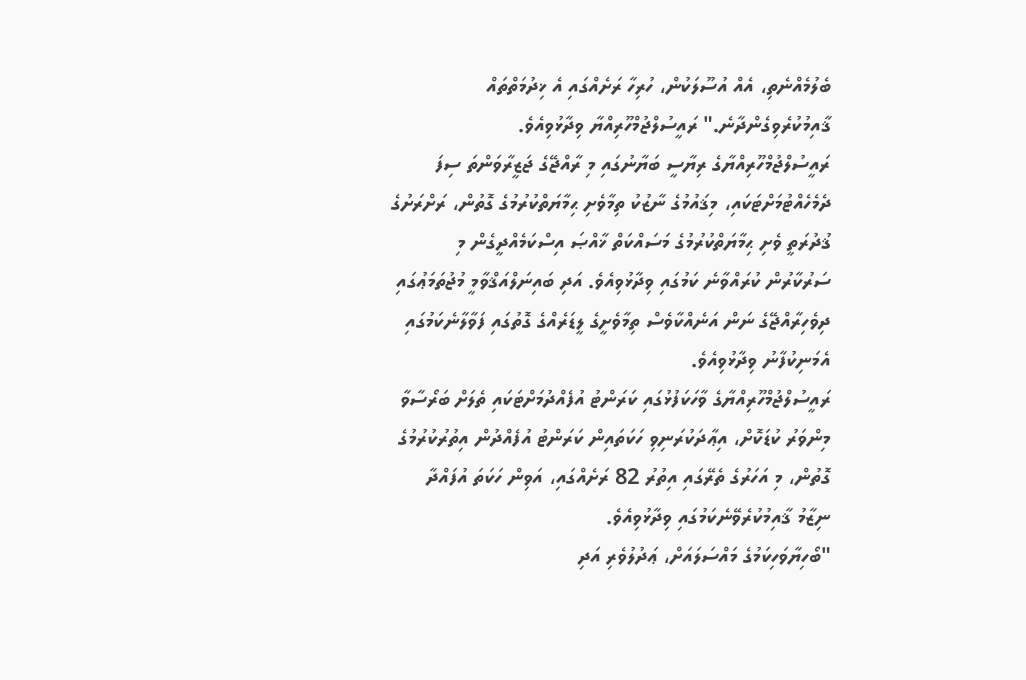ބެލުމެއްނެތި، އެއް އުސޫލަކުން، ހުރިހާ ރަށެއްގައި އެ ޚިދުމަތްތައް ޤާއިމުކުރެވިގެންދާނެ." ރައީސުލްޖުމްހޫރިއްޔާ ވިދާޅުވިއެވެ.
ރައީސުލްޖުމްހޫރިއްޔާގެ ރިޔާސީ ބަޔާނުގައި މި ރާއްޖޭގެ ޖަޒީރާވަންތަ ސިފަ ދެމެހެއްޓުމަށްޓަކައި، މިޤައުމުގެ ނާޒުކު ތިމާވެށި ޙިމާޔަތްކުރުމުގެ ގޮތުން، ރަށްރަށުގެ ޤުދުރަތީ ވެށި ޙިމާޔަތްކުރުމުގެ މަސައްކަތް ޚާއްޞަ އިސްކަމެއްދީގެން މި ސަރުކާރުން ކުރައްވާނެ ކަމުގައި ވިދާޅުވިއެވެ. އަދި ބައިނަލްއަޤްވާމީ މުޖުތަމަޢުގައި ދިވެހިރާއްޖޭގެ ނަން އަނެއްކާވެސް ތިމާވެށީގެ ލީޑަރެއްގެ ގޮތުގައި ފަވާލާނެކަމުގައި އެމަނިކުފާނު ވިދާޅުވިއެވެ.
ރައީސުލްޖުމްހޫރިއްޔާގެ ވާހަކަފުޅުގައި ކަރަންޓު އުފެއްދުމަށްޓަކައި ތެލަށް ބަރޯސާވާ މިންވަރު ކުޑަކޮށް، އިޢާދަކުރަނިވި ހަކަތައިން ކަރަންޓު އުފެއްދުން އިތުރުކުރުމުގެ ގޮތުން، މި އަހަރުގެ ތެރޭގައި އިތުރު 82 ރަށެއްގައި، އަވިން ހަކަތަ އުފައްދާ ނިޒާމު ޤާއިމުކުރެވޭނެކަމުގައި ވިދާޅުވިއެވެ.
"ބޯހިޔާވަހިކަމުގެ މައްސަލައަށް، ޢަދުލުވެރި އަދި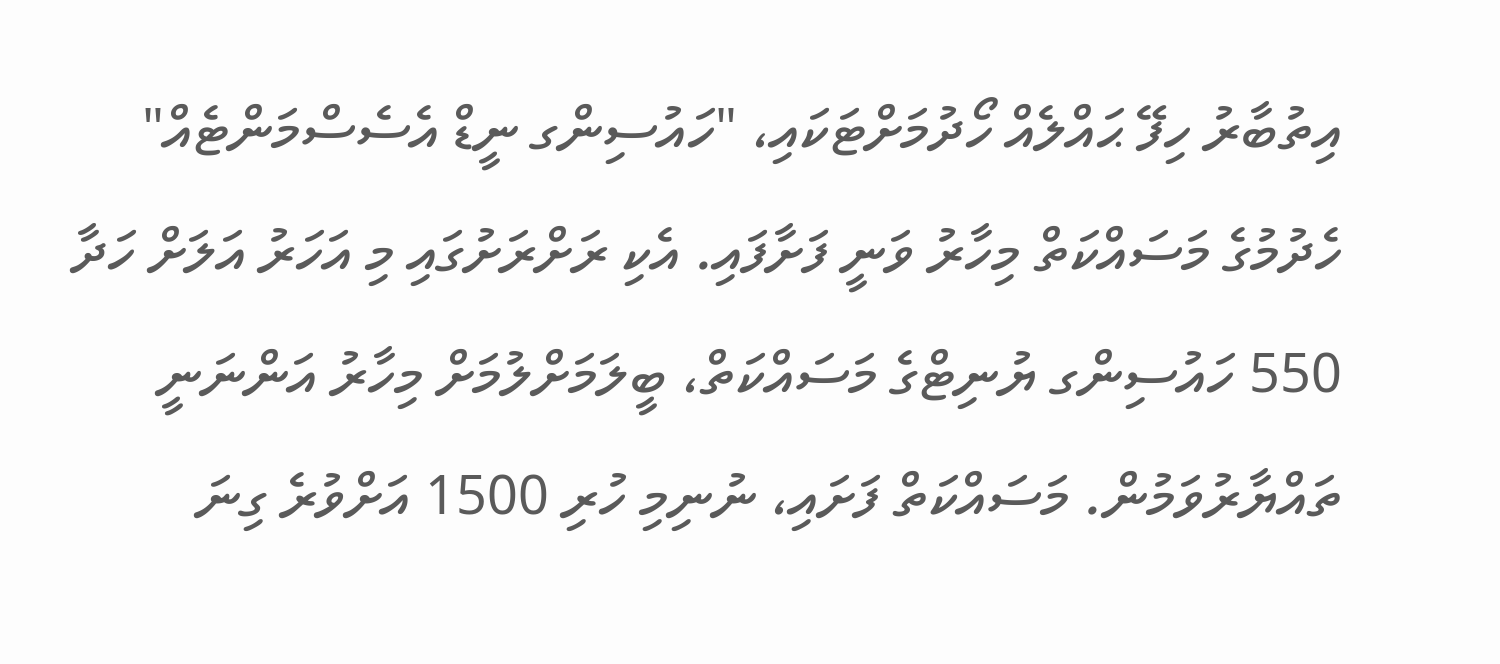އިތުބާރު ހިފޭ ޙައްލެއް ހޯދުމަށްޓަކައި، "ހައުސިންގ ނީޑް އެސެސްމަންޓެއް" ހެދުމުގެ މަސައްކަތް މިހާރު ވަނީ ފަށާފައި. އެކި ރަށްރަށުގައި މި އަހަރު އަލަށް ހަދާ 550 ހައުސިންގ ޔުނިޓްގެ މަސައްކަތް، ބީލަމަށްލުމަށް މިހާރު އަންނަނީ ތައްޔާރުވަމުން. މަސައްކަތް ފަށައި، ނުނިމި ހުރި 1500 އަށްވުރެ ގިނަ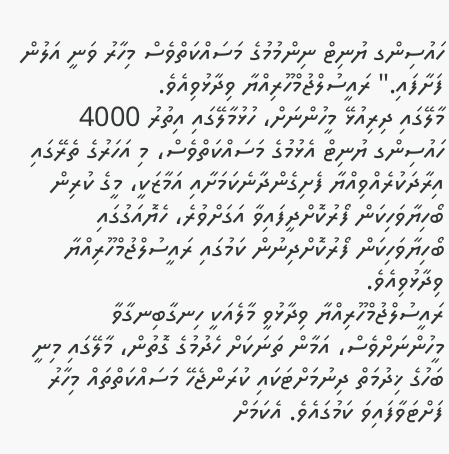ހައުސިންގ ޔުނިޓް ނިންމުމުގެ މަސައްކަތްވެސް މިހާރު ވަނީ އަލުން ފަށާފައި." ރައީސުލްޖުމްހޫރިއްޔާ ވިދާޅުވިއެވެ.
މާލޭގައި ދިރިއުޅޭ މީހުންނަށް، ހުޅުމާލޭގައި އިތުރު 4000 ހައުސިންގ ޔުނިޓް އެޅުމުގެ މަސައްކަތްވެސް، މި އަހަރުގެ ތެރޭގައި އިރާދަކުރެއްވިއްޔާ ފެށިގެންދާނެކަމަށާއި އަމާޒަކީ، މީގެ ކުރިން ބޯހިޔާވަހިކަން ފޯރުކޮށްދީފައިވާ އަގަށްވުރެ، ހެޔޮއަގުގައި ބޯހިޔާވަހިކަން ފޯރުކޮށްދިނުން ކަމުގައި ރައީސުލްޖުމްހޫރިއްޔާ ވިދާޅުވިއެވެ.
ރައީސުލްޖުމްހޫރިއްޔާ ވިދާޅުވީ މާލެއަކީ ހިނގާބިނގާވާ މީހުންނަށްވެސް، އަމާން ތަނަކަށް ހެދުމުގެ ގޮތުން، މާލޭގައި މިނީ ބަހުގެ ޚިދުމަތް ދިނުމަށްޓަކައި ކުރަންޖެހޭ މަސައްކަތްތައް މިހާރު ފަށްޓަވާފައިވަ ކަމުގައެވެ. އެކަމަށް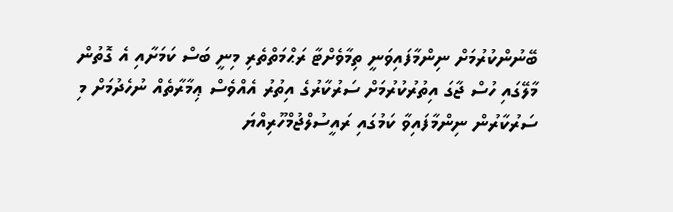ބޭނުންކުރުމަށް ނިންމާފައިވަނީ ތިމާވެށްޓާ ރަޙްމަތްތެރި މިނީ ބަސް ކަމަށާއި އެ ގޮތުން މާލޭގައި ހުސް ޖާގަ އިތުރުކުރުމަށް ސަރުކާރުގެ އިތުރު އެއްވެސް ޢިމާރާތެއް ނުހެދުމަށް މި ސަރުކާރުން ނިންމާފައިވާ ކަމުގައި ރައީސުލްޖުމްހޫރިއްޔަ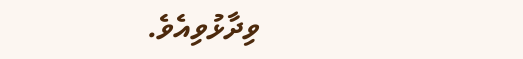ވިދާޅުވިއެވެ.